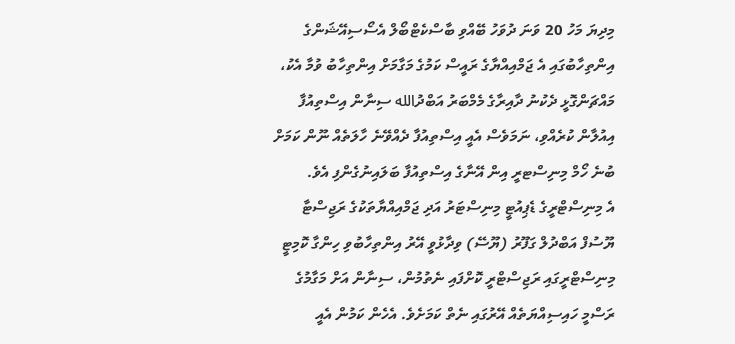މިދިޔަ މަހު 20 ވަނަ ދުވަހު ބޭއްވި ބާސްކެޓްބޯލް އެސޯސިއޭޝަންގެ އިންތިހާބުގައި އެ ޖަމްއިއްޔާގެ ރައީސް ކަމުގެ މަގާމަށް އިންތިހާބު ވުމާ އެކު، މައްޗަންގޮޅީ ދެކުނު ދާއިރާގެ މެމްބަރު އަބްދުالله ސިނާން އިސްތިއުފާ އިއުލާން ކުރެއްވި، ނަމަވެސް އެއީ އިސްތިއުފާ ދެއްވޭނެ ހާލަތެއް ނޫން ކަމަށް ބުނެ ހޯމް މިނިސްޓރީ އިން އޭނާގެ އިސްތިއުފާ ބަލައިނުގެންފި އެވެ.
އެ މިނިސްޓްރީގެ ޑެޕިއުޓީ މިނިސްޓަރު އަދި ޖަމްއިއްޔާތަކުގެ ރަޖިސްޓާ ޔޫސުފް އަބްދުލް ގަފޫރު (ޔޫސޭ) ވިދާޅުވީ އޭރު އިންތިހާބުވި ހިންގާ ކޮމިޓީ މިނިސްޓްރީގައި ރަޖިސްޓްރީ ކޮށްފައި ނެތުމުން، ސިނާން އަށް މަގާމުގެ ރަސްމީ ހައިސިއްޔަތެއް އޭރުގައި ނެތް ކަމަށެވެ. އެހެން ކަމުން އެއީ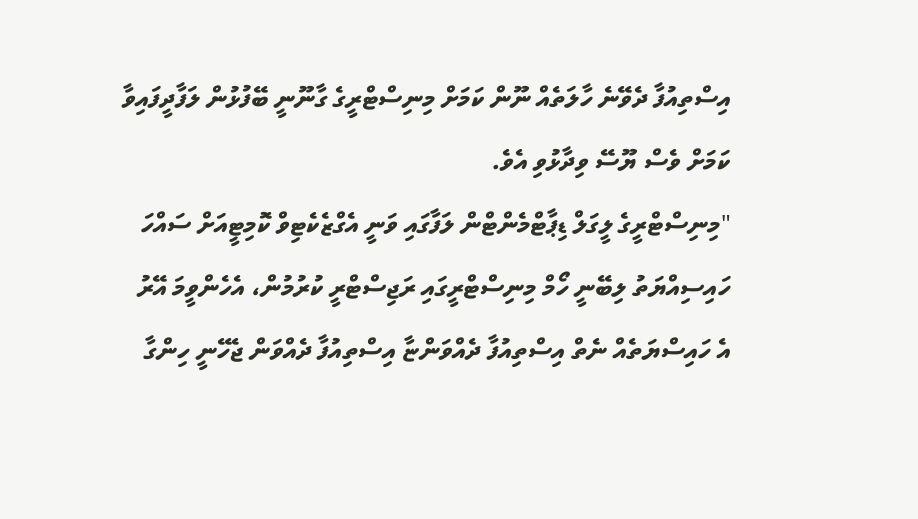އިސްތިއުފާ ދެވޭނެ ހާލަތެއް ނޫން ކަމަށް މިނިސްޓްރީގެ ގާނޫނީ ބޭފުޅުން ލަފާދީފައިވާ ކަމަށް ވެސް ޔޫސޭ ވިދާޅުވި އެވެ.
"މިނިސްޓްރީގެ ލީގަލް ޑިޕާޓްމެންޓްން ލަފާގައި ވަނީ އެގްޒެކެޓިވް ކޮމިޓީއަށް ސައްހަ ހައިސިއްޔަތު ލިބޭނީ ހޯމް މިނިސްޓްރީގައި ރަޖިސްޓްރީ ކުރުމުން، އެހެންވީމަ އޭރު އެ ހައިސްޔަތެއް ނެތް އިސްތިއުފާ ދެއްވަންޏާ އިސްތިއުފާ ދެއްވަން ޖެހޭނީ ހިންގާ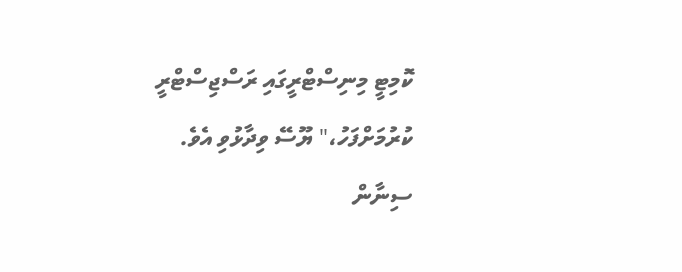ކޮމިޓީ މިނިސްޓްރީގައި ރަސްޖިސްޓްރީ ކުރުމަށްފަހު،" ޔޫސޭ ވިދާޅުވި އެވެ.
ސިނާން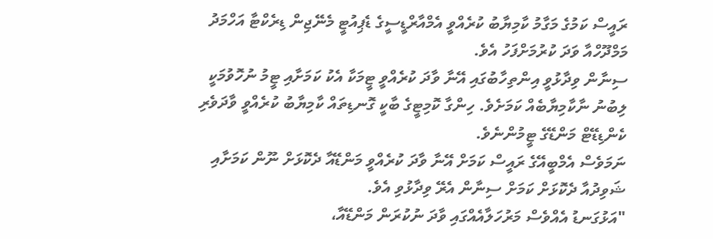ރައީސް ކަމުގެ މަގާމު ކާމިޔާބު ކުރެއްވީ އެމްއާރްޑީސީގެ ޑެޕިއުޓީ މެނޭޖިން ޑިރެކްޓާ އަހްމަދު މަމްދޫހްއާ ވަދަ ކުރުމަށްފަހު އެވެ.
ސިނާން ވިދާޅުވީ އިންތިހާބުގައި އޭނާ ވާދަ ކުރެއްވީ ޓީމަކާ އެކު ކަމަށާއި ޓީމު ނުހޮވުމަކީ ލިބުނު ނާކާމިޔާބެއް ކަމަށެވެ. ހިންގާ ކޮމިޓީގެ ބާކީ ގޮނޑިތައް ކާމިޔާބު ކުރެއްވީ ވާދަވެރި ކެންޑިޑޭޓް މަންޑޭގެ ޓީމުންނެވެ.
ނަމަވެސް އެމްބީއޭގެ ރައީސް ކަމަށް އޭނާ ވާދަ ކުރެއްވީ މަންޑޭއާ ދެކޮޅަށް ނޫން ކަމަށާއި ޝަވިދުއާ ދެކޮޅަށް ކަމަށް ސިނާން އެރޭ ވިދާޅުވި އެވެ.
"އަޅުގަނޑު އެއްވެސް މަރުހަލާއެއްގައި ވާދަ ނުކުރަން މަންޑޭއާ،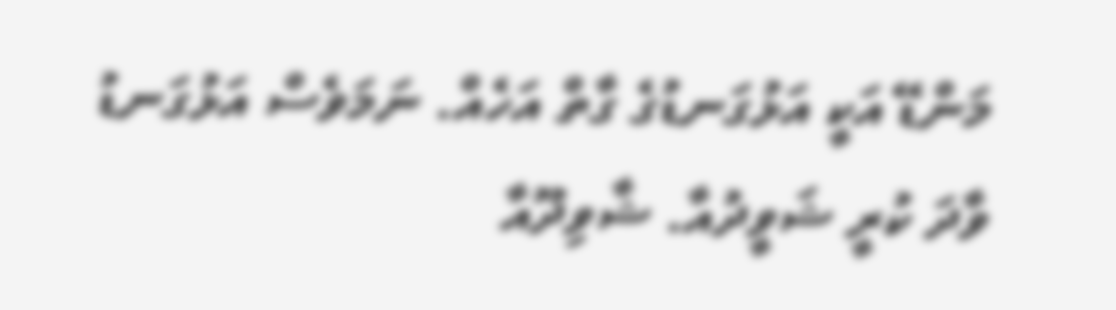މަންޑޭ އަކީ އަޅުގަނޑުގެ ގާތް އަހެއް. ނަމަވެސް އަޅުގަނޑު ވާދަ ކުރީ ޝަވީދުއާ. ޝާވިދޫއާ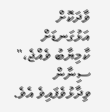ވާދަކޮށް އަޅުގަނޑަށް ކާމިޔާބު ވެއްޖެ،" ސިނާން ވިދާޅުވެފައިވެ އެވެ.